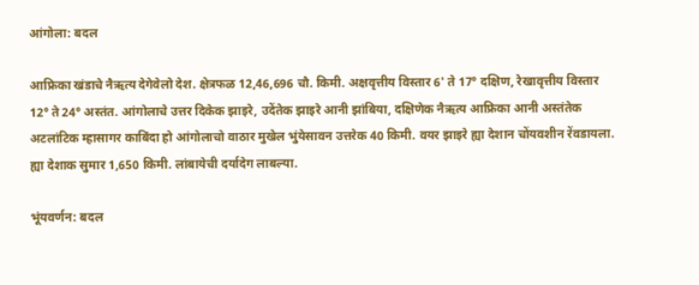आंगोला: बदल

आफ्रिका खंडाचे नैऋत्य देगेवेलो देश. क्षेत्रफळ 12,46,696 चौ. किमी. अक्षवृत्तीय विस्तार 6' ते 17° दक्षिण, रेखावृत्तीय विस्तार 12° ते 24° अस्तंत. आंगोलाचे उत्तर दिकेक झाइरे, उदेंतेक झाइरे आनी झांबिया, दक्षिणेक नैऋत्य आफ्रिका आनी अस्तंतेक अटलांटिक म्हासागर काबिंदा हो आंगोलाचो वाठार मुखेल भुंयेसावन उत्तरेक 40 किमी. वयर झाइरे ह्या देशान चोंयवशीन रेंवडायला. ह्या देशाक सुमार 1,650 किमी. लांबायेची दर्यादेग लाबल्या.

भूंयवर्णन: बदल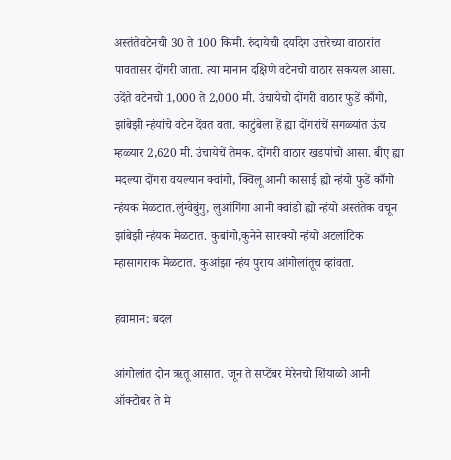अस्तंतेवटेनची 30 ते 100 किमी. रुंदायेची दर्यादेग उत्तरेच्या वाठारांत पावतासर दोंगरी जाता. त्या मानान दक्षिणे वटेनचो वाठार सकयल आसा. उदेंते वटेनचो 1,000 ते 2,000 मी. उंचायेचो दोंगरी वाठार फुडें काँगो, झांबेझी न्हंयांचे वटेन देंवत वता. काटुंबेला हें ह्या दोंगरांचें सगळ्यांत ऊंच म्हळ्यार 2,620 मी. उंचायेचें तेमक. दोंगरी वाठार खडपांचो आसा. बीए ह्या मदल्या दोंगरा वयल्यान क्वांगो, क्विलू आनी कासाई ह्यो न्हंयो फुडें काँगो न्हंयक मेळटात.लुंग्वेबुंगु, लुआंगिंगा आनी क्वांडो ह्यो न्हंयो अस्तंतेक वचून झांबेझी न्हंयक मेळटात. कुबांगो,कुनेने सारक्यो न्हंयो अटलांटिक म्हासागराक मेळटात. कुआंझा न्हंय पुराय आंगोलांतूच व्हांवता.

हवामान: बदल

आंगोलांत दोन ऋतू आसात. जून ते सप्टेंबर मेरेनचो शिंयाळो आनी ऑक्टोबर ते मे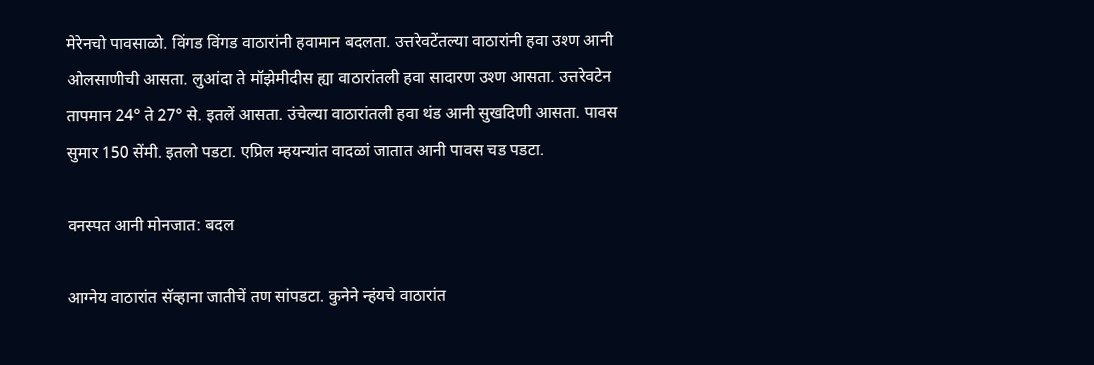मेरेनचो पावसाळो. विंगड विंगड वाठारांनी हवामान बदलता. उत्तरेवटेंतल्या वाठारांनी हवा उश्ण आनी ओलसाणीची आसता. लुआंदा ते मॉझेमीदीस ह्या वाठारांतली हवा सादारण उश्ण आसता. उत्तरेवटेन तापमान 24° ते 27° से. इतलें आसता. उंचेल्या वाठारांतली हवा थंड आनी सुखदिणी आसता. पावस सुमार 150 सेंमी. इतलो पडटा. एप्रिल म्हयन्यांत वादळां जातात आनी पावस चड पडटा.

वनस्पत आनी मोनजात: बदल

आग्नेय वाठारांत सॅव्हाना जातीचें तण सांपडटा. कुनेने न्हंयचे वाठारांत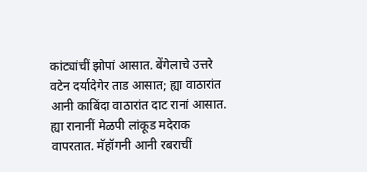कांट्यांचीं झोपां आसात. बेंगेलाचे उत्तरे वटेन दर्यादेगेर ताड आसात; ह्या वाठारांत आनी काबिंदा वाठारांत दाट रानां आसात. ह्या रानानीं मेळपी लांकूड मदेराक वापरतात. मॅहॉगनी आनी रबराचीं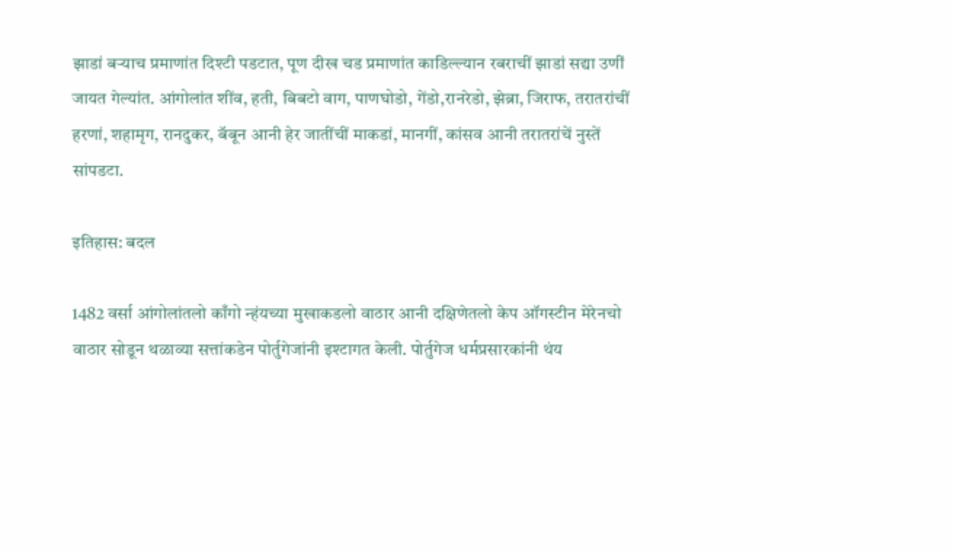झाडां बऱ्याच प्रमाणांत दिश्टी पडटात, पूण दीख चड प्रमाणांत काडिल्ल्यान रबराचीं झाडां सद्या उणीं जायत गेल्यांत. आंगोलांत शींव, हती, बिबटो वाग, पाणघोडो, गेंडो,रानरेडो, झेब्रा, जिराफ, तरातरांचीं हरणां, शहामृग, रानदुकर, बॅबून आनी हेर जातींचीं माकडां, मानगीं, कांसव आनी तरातरांचें नुस्तें सांपडटा.

इतिहास: बदल

1482 वर्सा आंगोलांतलो काँगो न्हंयच्या मुखाकडलो वाठार आनी दक्षिणेतलो केप ऑगस्टीन मेरेनचो वाठार सोडून थळाव्या सत्तांकडेन पोर्तुगेजांनी इश्टागत केली. पोर्तुगेज धर्मप्रसारकांनी थंय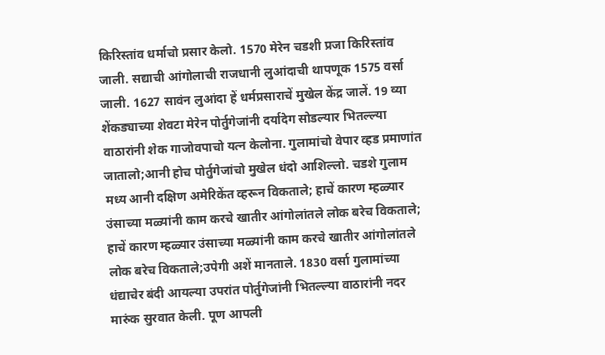किरिस्तांव धर्माचो प्रसार केलो. 1570 मेरेन चडशी प्रजा किरिस्तांव जाली. सद्याची आंगोलाची राजधानी लुआंदाची थापणूक 1575 वर्सा जाली. 1627 सावंन लुआंदा हें धर्मप्रसाराचें मुखेल केंद्र जालें. 19 व्या शेंकड्याच्या शेवटा मेरेन पोर्तुगेजांनी दर्यादेग सोडल्यार भितल्ल्या वाठारांनी शेक गाजोवपाचो यत्न केलोना. गुलामांचो वेपार व्हड प्रमाणांत जातालो;आनी होच पोर्तुगेजांचो मुखेल धंदो आशिल्लो. चडशे गुलाम मध्य आनी दक्षिण अमेरिकेंत व्हरून विकताले; हाचें कारण म्हळ्यार उंसाच्या मळ्यांनी काम करचे खातीर आंगोलांतले लोक बरेच विकताले; हाचें कारण म्हळ्यार उंसाच्या मळ्यांनी काम करचे खातीर आंगोलांतले लोक बरेच विकताले;उपेगी अशें मानताले. 1830 वर्सा गुलामांच्या धंद्याचेर बंदी आयल्या उपरांत पोर्तुगेजांनी भितल्ल्या वाठारांनी नदर मारुंक सुरवात केली. पूण आपली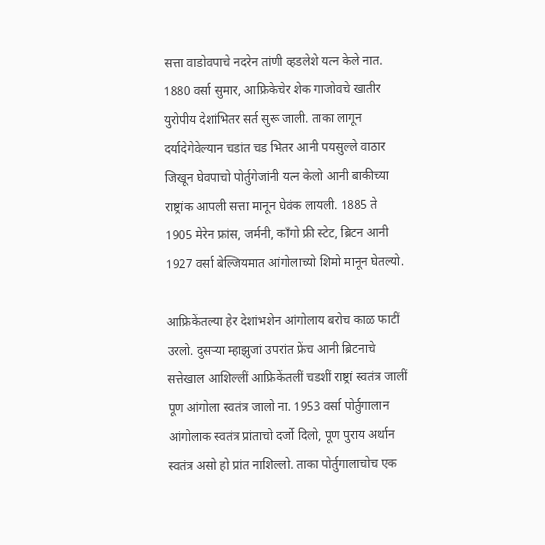सत्ता वाडोवपाचे नदरेन तांणी व्हडलेशे यत्न केले नात. 1880 वर्सा सुमार, आफ्रिकेचेर शेक गाजोवचे खातीर युरोपीय देशांभितर सर्त सुरू जाली. ताका लागून दर्यादेगेवेल्यान चडांत चड भितर आनी पयसुल्ले वाठार जिखून घेवपाचो पोर्तुगेजांनी यत्न केलो आनी बाकीच्या राष्ट्रांक आपली सत्ता मानून घेवंक लायली. 1885 ते 1905 मेरेन फ्रांस, जर्मनी, काँगो फ्री स्टेट, ब्रिटन आनी 1927 वर्सा बेल्जियमात आंगोलाच्यो शिमो मानून घेतल्यो.

आफ्रिकेंतल्या हेर देशांभशेन आंगोलाय बरोच काळ फाटीं उरलो. दुसऱ्या म्हाझुजां उपरांत फ्रेंच आनी ब्रिटनाचे सत्तेखाल आशिल्लीं आफ्रिकेंतलीं चडशीं राष्ट्रां स्वतंत्र जालीं पूण आंगोला स्वतंत्र जालो ना. 1953 वर्सा पोर्तुगालान आंगोलाक स्वतंत्र प्रांताचो दर्जो दिलो, पूण पुराय अर्थान स्वतंत्र असो हो प्रांत नाशिल्लो. ताका पोर्तुगालाचोच एक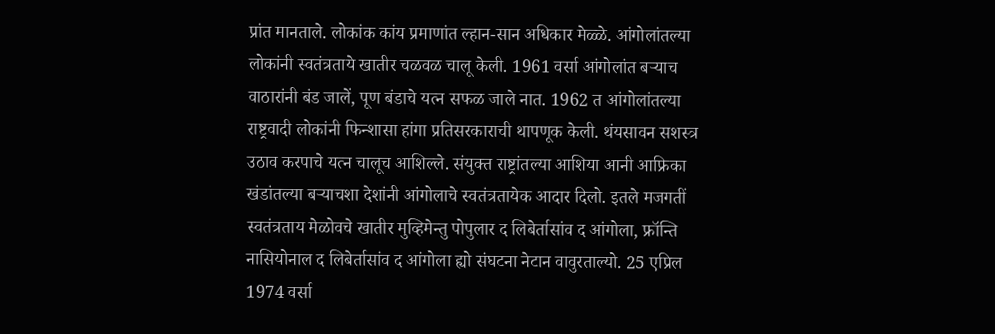प्रांत मानताले. लोकांक कांय प्रमाणांत ल्हान-सान अधिकार मेळ्ळे. आंगोलांतल्या लोकांनी स्वतंत्रताये खातीर चळवळ चालू केली. 1961 वर्सा आंगोलांत बऱ्याच वाठारांनी बंड जालें, पूण बंडाचे यत्न सफळ जाले नात. 1962 त आंगोलांतल्या राष्ट्रवादी लोकांनी फिन्शासा हांगा प्रतिसरकाराची थापणूक केली. थंयसावन सशस्त्र उठाव करपाचे यत्न चालूच आशिल्ले. संयुक्त राष्ट्रांतल्या आशिया आनी आफ्रिका खंडांतल्या बऱ्याचशा देशांनी आंगोलाचे स्वतंत्रतायेक आदार दिलो. इतले मजगतीं स्वतंत्रताय मेळोवचे खातीर मुव्हिमेन्तु पोपुलार द लिबेर्तासांव द आंगोला, फ्रॉन्ति नासियोनाल द लिबेर्तासांव द आंगोला ह्यो संघटना नेटान वावुरताल्यो. 25 एप्रिल 1974 वर्सा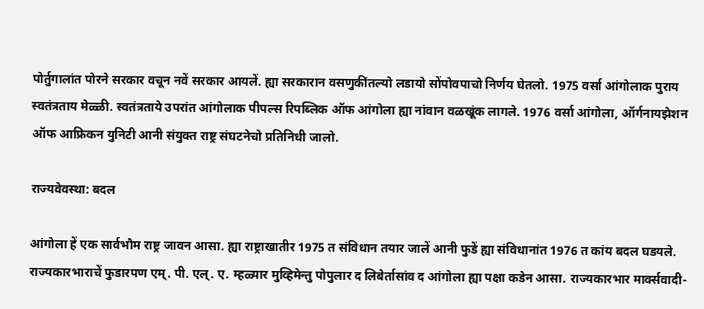पोर्तुगालांत पोरने सरकार वचून नवें सरकार आयलें. ह्या सरकारान वसणुकींतल्यो लडायो सोंपोवपाचो निर्णय घेतलो. 1975 वर्सा आंगोलाक पुराय स्वतंत्रताय मेळ्ळी. स्वतंत्रताये उपरांत आंगोलाक पीपल्स रिपब्लिक ऑफ आंगोला ह्या नांवान वळखूंक लागले. 1976 वर्सा आंगोला, ऑर्गनायझेशन ऑफ आफ्रिकन युनिटी आनी संयुक्त राष्ट्र संघटनेचो प्रतिनिधी जालो.

राज्यवेवस्था: बदल

आंगोला हें एक सार्वभौम राष्ट्र जावन आसा. ह्या राष्ट्राखातीर 1975 त संविधान तयार जालें आनी फुडें ह्या संविधानांत 1976 त कांय बदल घडयले. राज्यकारभाराचें फुडारपण एम्. पी. एल्. ए. म्हळ्यार मुव्हिमेन्तु पोपुलार द लिबेर्तासांव द आंगोला ह्या पक्षा कडेन आसा. राज्यकारभार मार्क्सवादी-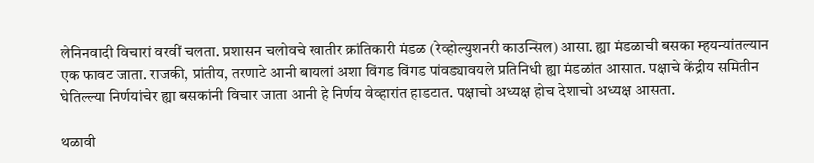लेनिनवादी विचारां वरवीं चलता. प्रशासन चलोवचे खातीर क्रांतिकारी मंडळ (रेव्होल्युशनरी काउन्सिल) आसा. ह्या मंडळाची बसका म्हयन्यांतल्यान एक फावट जाता. राजकी, प्रांतीय, तरणाटे आनी बायलां अशा विंगड विंगड पांवड्यावयले प्रतिनिधी ह्या मंडळांत आसात. पक्षाचे केंद्रीय समितीन घेतिल्ल्या निर्णयांचेर ह्या बसकांनी विचार जाता आनी हे निर्णय वेव्हारांत हाडटात. पक्षाचो अध्यक्ष होच देशाचो अध्यक्ष आसता.

थळावी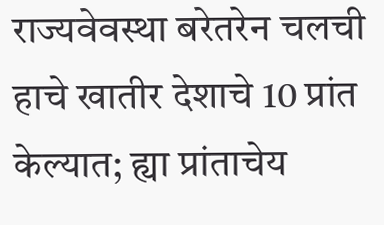राज्यवेवस्था बरेतरेन चलची हाचे खातीर देशाचे 10 प्रांत केल्यात; ह्या प्रांताचेय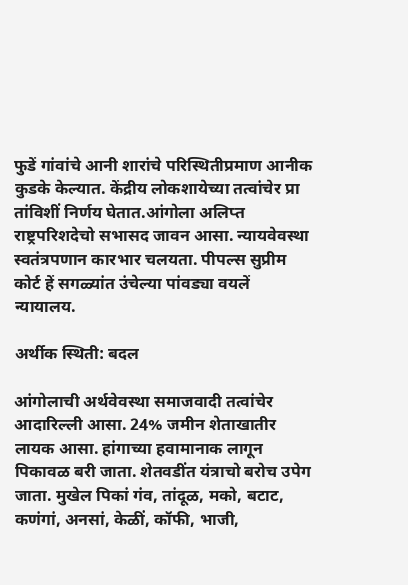फुडें गांवांचे आनी शारांचे परिस्थितीप्रमाण आनीक कुडके केल्यात. केंद्रीय लोकशायेच्या तत्वांचेर प्रा तांविशीं निर्णय घेतात.आंगोला अलिप्त राष्ट्रपरिशदेचो सभासद जावन आसा. न्यायवेवस्था स्वतंत्रपणान कारभार चलयता. पीपल्स सुप्रीम कोर्ट हें सगळ्यांत उंचेल्या पांवड्या वयलें न्यायालय.

अर्थीक स्थिती: बदल

आंगोलाची अर्थवेवस्था समाजवादी तत्वांचेर आदारिल्ली आसा. 24% जमीन शेताखातीर लायक आसा. हांगाच्या हवामानाक लागून पिकावळ बरी जाता. शेतवडींत यंत्राचो बरोच उपेग जाता. मुखेल पिकां गंव, तांदूळ, मको, बटाट, कणंगां, अनसां, केळीं, कॉफी, भाजी,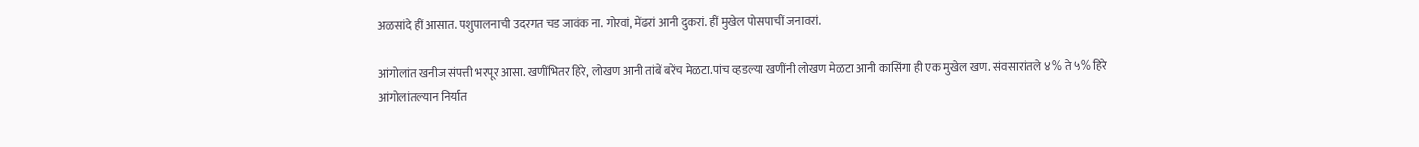अळसांदे हीं आसात. पशुपालनाची उदरगत चड जावंक ना. गोरवां, मेंढरां आनी दुकरां. हीं मुखेल पोसपाचीं जनावरां.

आंगोलांत खनीज संपत्ती भरपूर आसा. खणींभितर हिरे, लोखण आनी तांबें बरेंच मेळटा.पांच व्हडल्या खणींनी लोखण मेळटा आनी कासिंगा ही एक मुखेल खण. संवसारांतले ४% ते ५% हिरे आंगोलांतल्यान निर्यात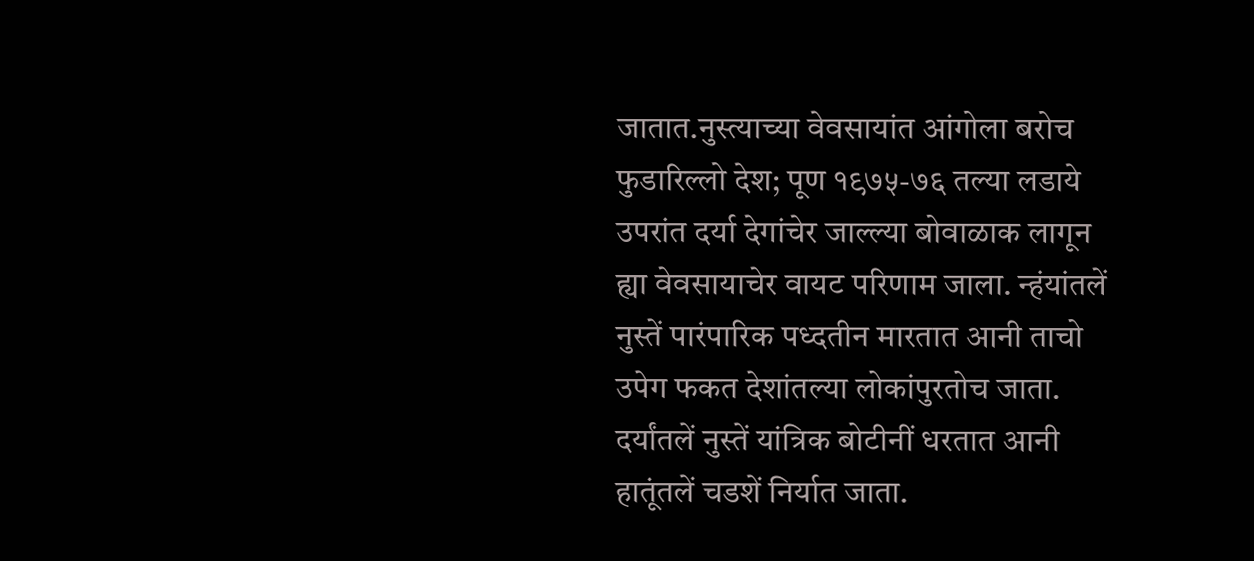जातात.नुस्त्याच्या वेवसायांत आंगोला बरोच फुडारिल्लो देश; पूण १९७५-७६ तल्या लडाये उपरांत दर्या देगांचेर जाल्ल्या बोवाळाक लागून ह्या वेवसायाचेर वायट परिणाम जाला. न्हंयांतलें नुस्तें पारंपारिक पध्दतीन मारतात आनी ताचो उपेग फकत देशांतल्या लोकांपुरतोच जाता. दर्यांतलें नुस्तें यांत्रिक बोटीनीं धरतात आनी हातूंतलें चडशें निर्यात जाता.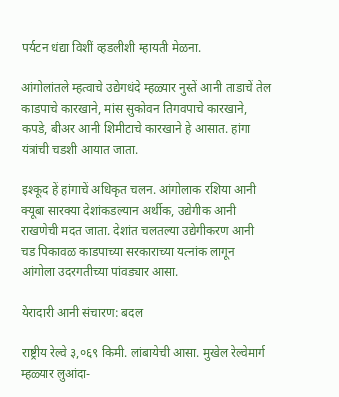पर्यटन धंद्या विशीं व्हडलीशी म्हायती मेळना.

आंगोलांतले म्हत्वाचे उद्येगधंदे म्हळ्यार नुस्तें आनी ताडाचें तेल काडपाचे कारखाने, मांस सुकोवन तिगवपाचे कारखाने, कपडे, बीअर आनी शिमीटाचे कारखाने हे आसात. हांगा यंत्रांची चडशी आयात जाता.

इश्कूद हें हांगाचें अधिकृत चलन. आंगोलाक रशिया आनी क्यूबा सारक्या देशांकडल्यान अर्थीक, उद्येगीक आनी राखणेची मदत जाता. देशांत चलतल्या उद्येगीकरण आनी चड पिकावळ काडपाच्या सरकाराच्या यत्नांक लागून आंगोला उदरगतीच्या पांवड्यार आसा.

येरादारी आनी संचारण: बदल

राष्ट्रीय रेल्वे ३,०६९ किमी. लांबायेची आसा. मुखेल रेल्वेमार्ग म्हळ्यार लुआंदा-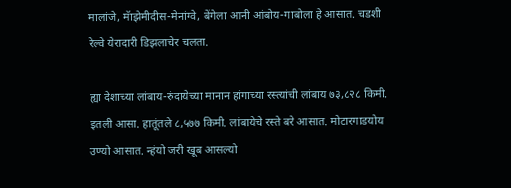मालांजे, मॅाझेमीदीस-मेनांग्वे, बेंगेला आनी आंबोय-गाबोला हे आसात. चडशी रेल्वे येरादारी डिझलाचेर चलता.

ह्या देशाच्या लांबाय-रुंदायेच्या मानान हांगाच्या रस्त्यांची लांबाय ७३,८२८ किमी. इतली आसा. हातूंतले ८,५७७ किमी. लांबायेचे रस्ते बरे आसात. मोटारगाडयोय उण्यो आसात. न्हंयो जरी खूब आसल्यो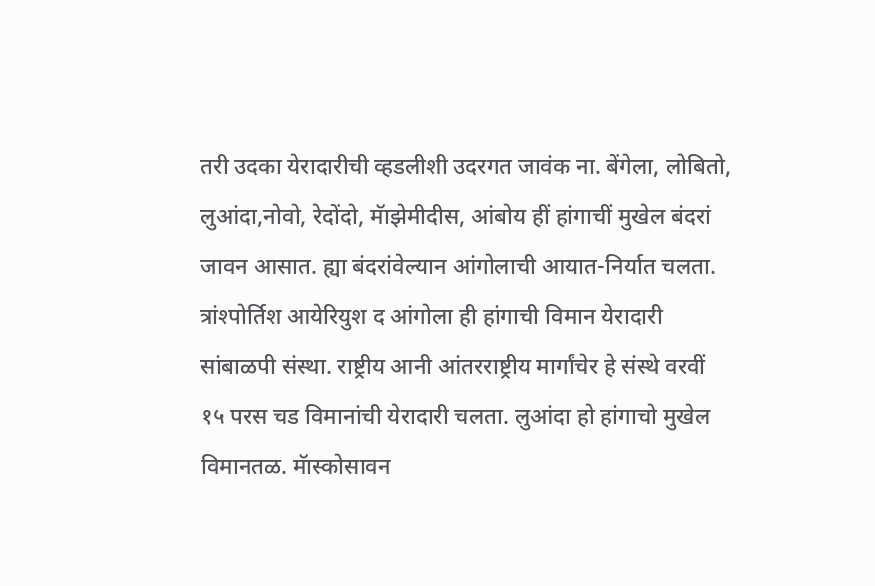तरी उदका येरादारीची व्हडलीशी उदरगत जावंक ना. बेंगेला, लोबितो, लुआंदा,नोवो, रेदोंदो, मॅाझेमीदीस, आंबोय हीं हांगाचीं मुखेल बंदरां जावन आसात. ह्या बंदरांवेल्यान आंगोलाची आयात-निर्यात चलता. त्रांश्पोर्तिश आयेरियुश द आंगोला ही हांगाची विमान येरादारी सांबाळपी संस्था. राष्ट्रीय आनी आंतरराष्ट्रीय मार्गांचेर हे संस्थे वरवीं १५ परस चड विमानांची येरादारी चलता. लुआंदा हो हांगाचो मुखेल विमानतळ. मॅास्कोसावन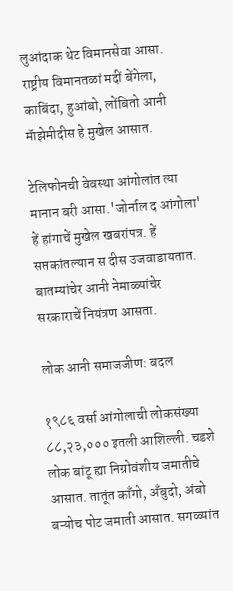लुआंदाक थेट विमानसेवा आसा. राष्ट्रीय विमानतळां मदीं बेंगेला, काबिंदा, हुआंबो, लोंबितो आनी मॅाझेमीदीस हे मुखेल आसात.

टेलिफोनची वेवस्था आंगोलांत त्या मानान बरी आसा.'जोर्नाल द आंगोला' हें हांगाचें मुखेल खबरांपत्र. हें सप्तकांतल्यान स दीस उजवाडायतात. बातम्यांचेर आनी नेमाळ्यांचेर सरकाराचें नियंत्रण आसता.

लोक आनी समाजजीण: बदल

१९८६ वर्सा आंगोलाची लोकसंख्या ८८,२३,००० इतली आशिल्ली. चडशे लोक बांटू ह्या निग्रोवंशीय जमातीचे आसात. तातूंत काँगो, अँबुदो, अंबो बऱ्योच पोट जमाती आसात. सगळ्यांत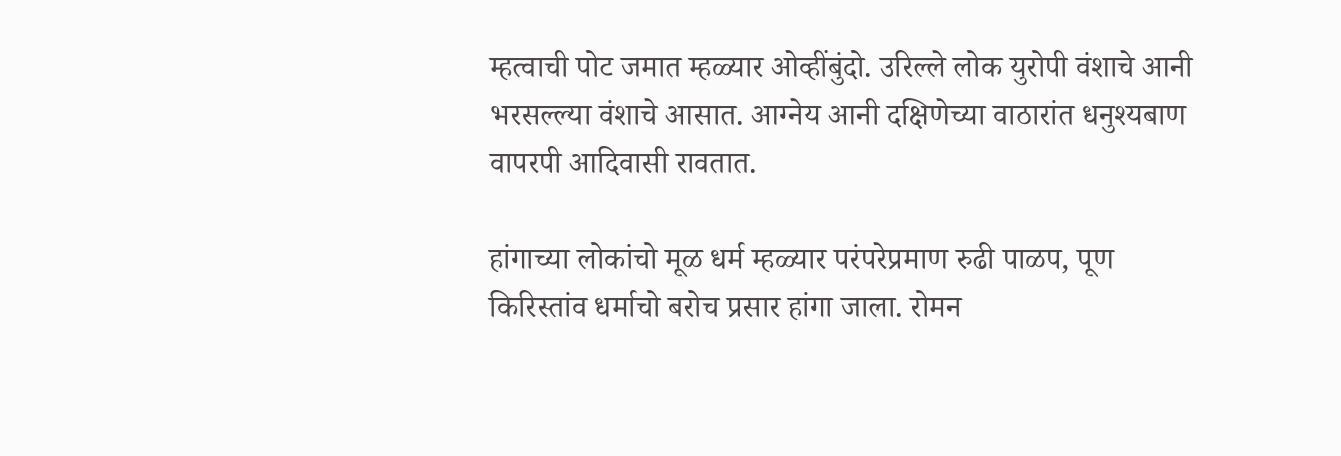म्हत्वाची पोट जमात म्हळ्यार ओव्हींबुंदो. उरिल्ले लोक युरोपी वंशाचे आनी भरसल्ल्या वंशाचे आसात. आग्नेय आनी दक्षिणेच्या वाठारांत धनुश्यबाण वापरपी आदिवासी रावतात.

हांगाच्या लोकांचो मूळ धर्म म्हळ्यार परंपरेप्रमाण रुढी पाळप, पूण किरिस्तांव धर्माचो बरोच प्रसार हांगा जाला. रोमन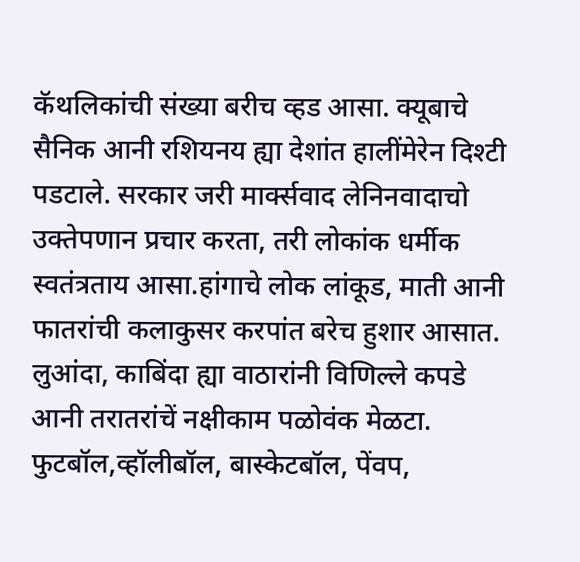कॅथलिकांची संख्या बरीच व्हड आसा. क्यूबाचे सैनिक आनी रशियनय ह्या देशांत हालींमेरेन दिश्टी पडटाले. सरकार जरी मार्क्सवाद लेनिनवादाचो उक्तेपणान प्रचार करता, तरी लोकांक धर्मीक स्वतंत्रताय आसा.हांगाचे लोक लांकूड, माती आनी फातरांची कलाकुसर करपांत बरेच हुशार आसात. लुआंदा, काबिंदा ह्या वाठारांनी विणिल्ले कपडे आनी तरातरांचें नक्षीकाम पळोवंक मेळटा. फुटबॉल,व्हॉलीबॉल, बास्केटबॉल, पेंवप,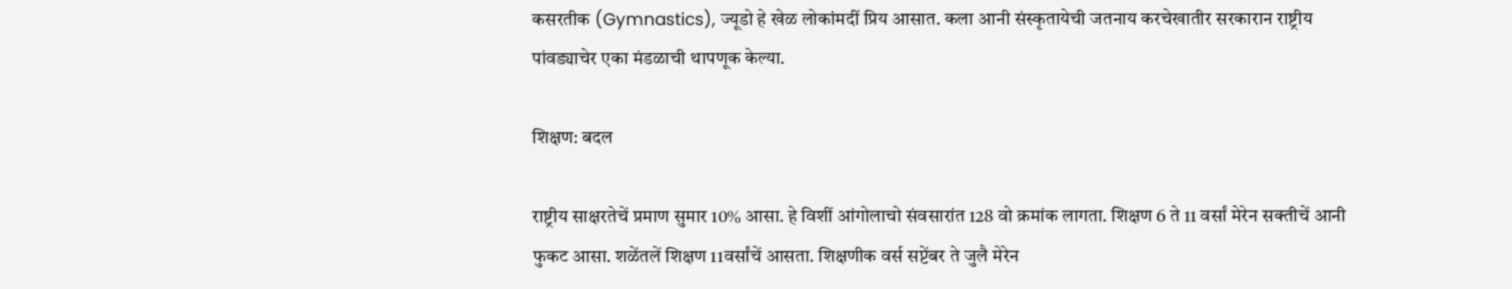कसरतीक (Gymnastics), ज्यूडो हे खेळ लोकांमदीं प्रिय आसात. कला आनी संस्कृतायेची जतनाय करचेखातीर सरकारान राष्ट्रीय पांवड्याचेर एका मंडळाची थापणूक केल्या.

शिक्षण: बदल

राष्ट्रीय साक्षरतेचें प्रमाण सुमार 10% आसा. हे विशीं आंगोलाचो संवसारांत 128 वो क्रमांक लागता. शिक्षण 6 ते 11 वर्सां मेरेन सक्तीचें आनी फुकट आसा. शळेंतलें शिक्षण 11वर्सांचें आसता. शिक्षणीक वर्स सप्टेंबर ते जुलै मेरेन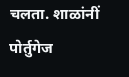चलता. शाळांनीं पोर्तुगेज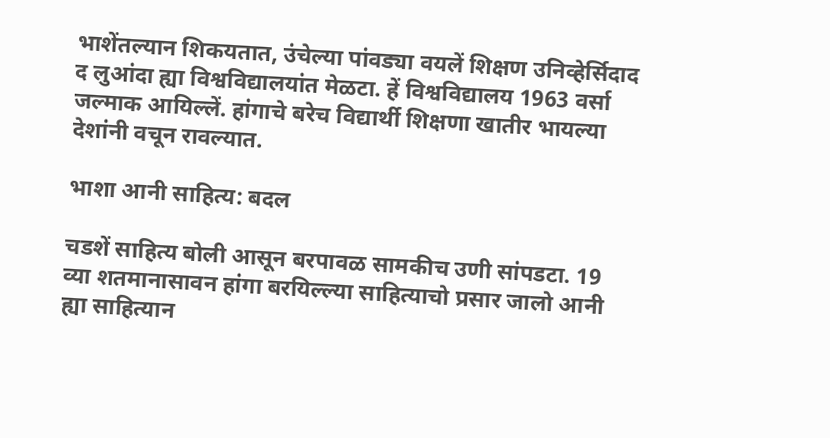भाशेंतल्यान शिकयतात, उंचेल्या पांवड्या वयलें शिक्षण उनिव्हेर्सिदाद द लुआंदा ह्या विश्वविद्यालयांत मेळटा. हें विश्वविद्यालय 1963 वर्सा जल्माक आयिल्लें. हांगाचे बरेच विद्यार्थी शिक्षणा खातीर भायल्या देशांनी वचून रावल्यात.

भाशा आनी साहित्य: बदल

चडशें साहित्य बोली आसून बरपावळ सामकीच उणी सांपडटा. 19 व्या शतमानासावन हांगा बरयिल्ल्या साहित्याचो प्रसार जालो आनी ह्या साहित्यान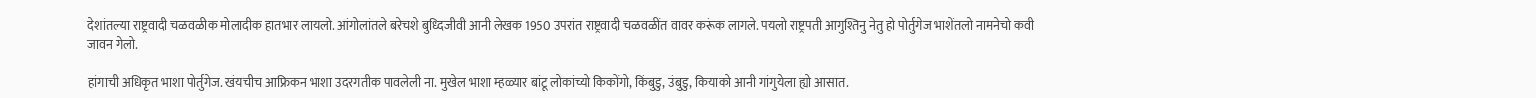देशांतल्या राष्ट्रवादी चळवळीक मोलादीक हातभार लायलो. आंगोलांतले बरेचशे बुध्दिजीवी आनी लेखक 1950 उपरांत राष्ट्रवादी चळवळींत वावर करूंक लागले. पयलो राष्ट्रपती आगुश्तिनु नेतु हो पोर्तुगेज भाशेंतलो नामनेचो कवी जावन गेलो.

हांगाची अधिकृत भाशा पोर्तुगेज. खंयचीच आफ्रिकन भाशा उदरगतीक पावलेली ना. मुखेल भाशा म्हळ्यार बांटू लोकांच्यो किकोंगो, किंबुडु, उंबुडु, कियाको आनी गांगुयेला ह्यो आसात.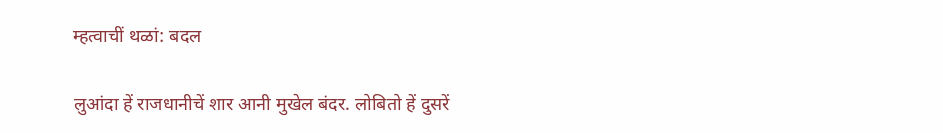म्हत्वाचीं थळां: बदल

लुआंदा हें राजधानीचें शार आनी मुखेल बंदर. लोबितो हें दुसरें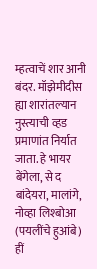म्हत्वाचें शार आनी बंदर. मॉझेमीदीस ह्या शारांतल्यान नुस्त्याची व्हड प्रमाणांत निर्यात जाता. हे भायर बेंगेला, से द बांदेयरा, मालांगे, नोव्हा लिश्बोआ (पयलींचे हुआंबे) हीं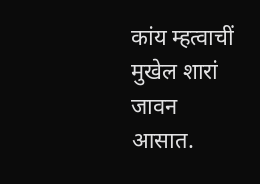कांय म्हत्वाचीं मुखेल शारां जावन आसात.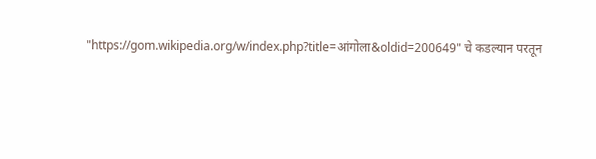"https://gom.wikipedia.org/w/index.php?title=आंगोला&oldid=200649" चे कडल्यान परतून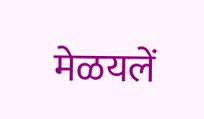मेळयलें